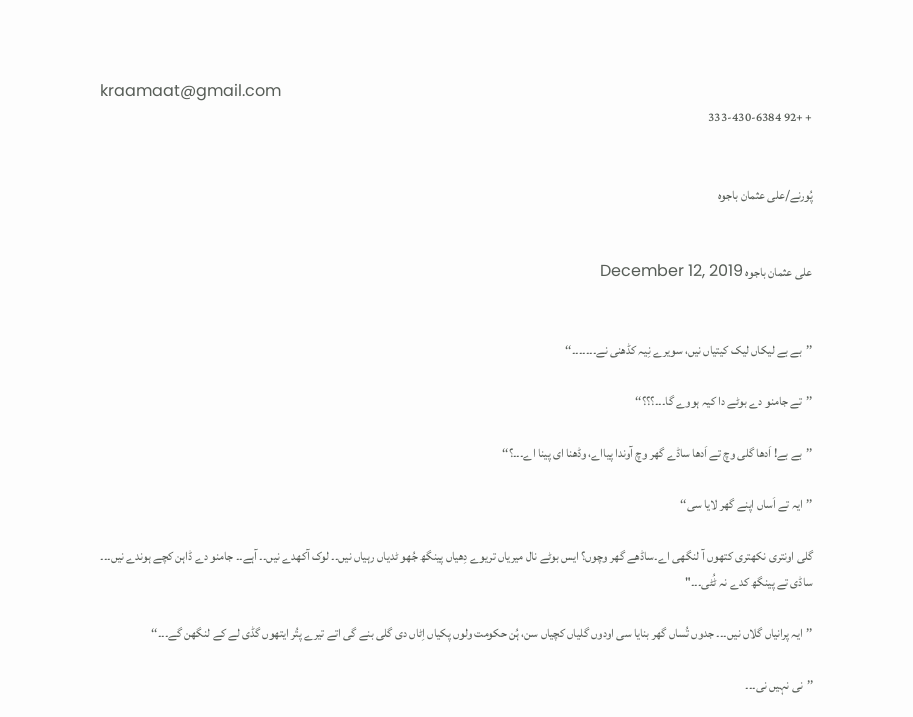kraamaat@gmail.com
+ +92 333-430-6384


پُورنے/علی عثمان باجوہ


علی عثمان باجوہ December 12, 2019


’’بے بے لیکاں لیک کیتیاں نیں، سویرے نِیہ کڈھنی نے۔۔۔۔۔۔۔‘‘

’’تے جامنو دے بوٹے دا کیہ ہووے گا۔۔۔؟؟؟‘‘

’’بے بے! اَدھا گلی وچ تے اَدھا ساڈے گھر وچ آوندا پیااے، وڈھنا ای پینا اے۔۔۔؟‘‘

’’ایہ تے اَساں اپنے گھر لایا سی‘‘

گلی اونتری نکھتری کتھوں آ لنگھی اے۔ساڈھے گھر وچوں؟ ایس بوٹے نال میریاں تریوے دِھیاں پینگھ جُھو ٹدیاں رہیاں نیں۔۔ لوک آکھدے نیں۔۔ آہے۔۔ جامنو دے ڈاہن کچے ہوندے نیں۔۔۔ ساڈی تے پینگھ کدے نہ ٹُٹی۔۔۔"

’’ایہ پرانیاں گلاں نیں۔۔۔ جدوں تُساں گھر بنایا سی اودوں گلیاں کچیاں سن، ہُن حکومت ولوں پکیاں اِٹاں دی گلی بنے گی اتے تیرے پتُر ایتھوں گڈی لے کے لنگھن گے۔۔۔‘‘

’’نی نہیں نی۔۔۔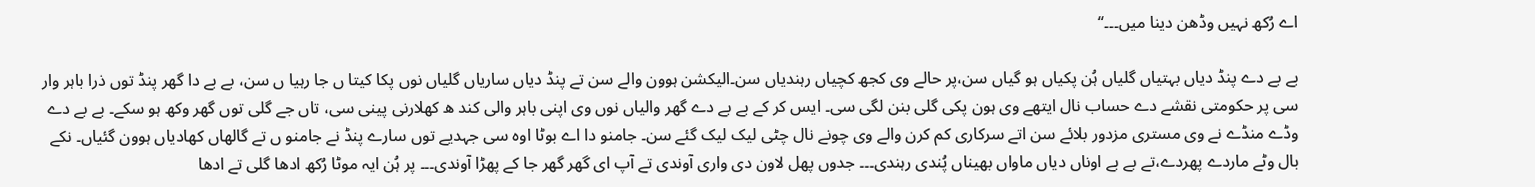اے رُکھ نہیں وڈھن دینا میں۔۔۔‘‘

بے بے دے پنڈ دیاں بہتیاں گلیاں ہُن پکیاں ہو گیاں سن،پر حالے وی کجھ کچیاں رہندیاں سن۔الیکشن ہوون والے سن تے پنڈ دیاں ساریاں گلیاں نوں پکا کیتا ں جا رہیا ں سن، بے بے دا گھر پنڈ توں ذرا باہر وار سی پر حکومتی نقشے دے حساب نال ایتھے وی ہون پکی گلی بنن لگی سی۔ ایس کر کے بے بے دے گھر والیاں نوں وی اپنی باہر والی کند ھ کھلارنی پینی سی، تاں جے گلی توں گھر وکھ ہو سکے۔ بے بے دے وڈے منڈے نے وی مستری مزدور بلائے سن اتے سرکاری کم کرن والے وی چونے نال چٹی لیک لیک گئے سن۔ جامنو دا اے بوٹا اوہ سی جہدیے توں سارے پنڈ نے جامنو ں تے گالھاں کھادیاں ہوون گئیاں۔ نکے بال وٹے ماردے پھردے،تے بے بے اوناں دیاں ماواں بھیناں پُندی رہندی۔۔۔ جدوں پھل لاون دی واری آوندی تے آپ ای گھر گھر جا کے پھڑا آوندی۔۔۔ پر ہُن ایہ موٹا رُکھ ادھا گلی تے ادھا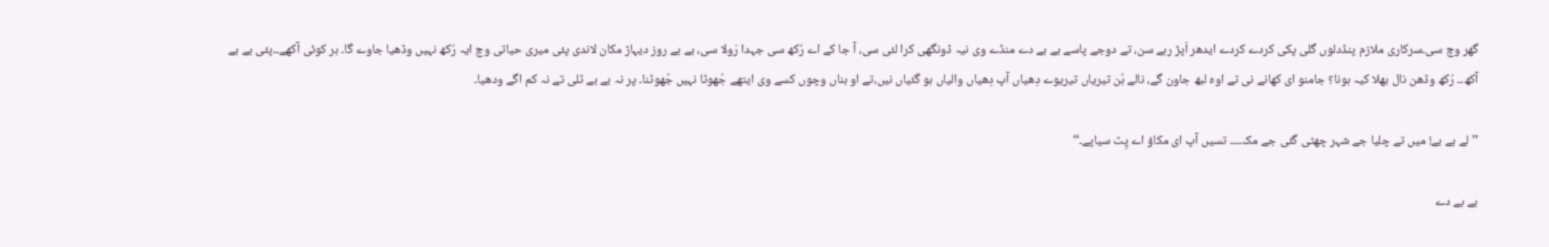گھر وچ سی۔سرکاری ملازم پنڈدلوں گلی پکی کردے کردے ایدھر اَپڑ رہے سن، تے دوجے پاسے بے بے دے منڈے وی نیہ ڈونگھی کرا لئی سی، آ جا کے اے رُکھ سی جہدا رَولا سی، بے بے روز دیہاڑ مکان لاندی پئی میری حیاتی وچ ایہ رُکھ نہیں وڈھیا جاوے گا۔ ہر کوئی آکھے۔۔پئی بے بے آکھ۔۔ رُکھ وڈھن نال بھلا کیہ ہونا؟ جامنو ای کھانے نی تے اوہ لبھ جاون گے، نالے ہُن تیریاں تیریوے دِھیاں آپ دِھیاں والیاں ہو گئیاں نیں،تے او ہناں وچوں کسے وی ایتھے جُھوٹا نہیں جُھوٹنا۔ پر نہ بے بے ٹلی تے نہ کم اگے ودھیا۔

’’لے بے بے! میں تے چلیا جے شہر چھٹی گئی جے مک۔۔۔۔ تسیں آپ ای مکاؤ اے پِٹ سیاپے۔‘‘

بے بے دے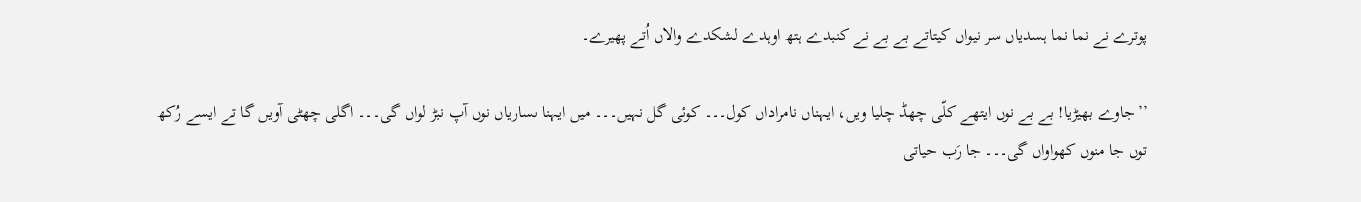پوترے نے نما نما ہسدیاں سر نیواں کیتاتے بے بے نے کنبدے ہتھ اوہدے لشکدے والاں اُتے پھیرے۔

’’جاوے بھیڑیا! بے بے نوں ایتھے کلّی چھڈ چلیا ویں، ایہناں نامراداں کول۔۔۔ کوئی گل نہیں۔۔۔ میں ایہنا ںساریاں نوں آپ نبڑ لواں گی۔۔۔ اگلی چھٹی آویں گا تے ایسے رُکھ توں جا منوں کھواواں گی۔۔۔ جا رَب حیاتی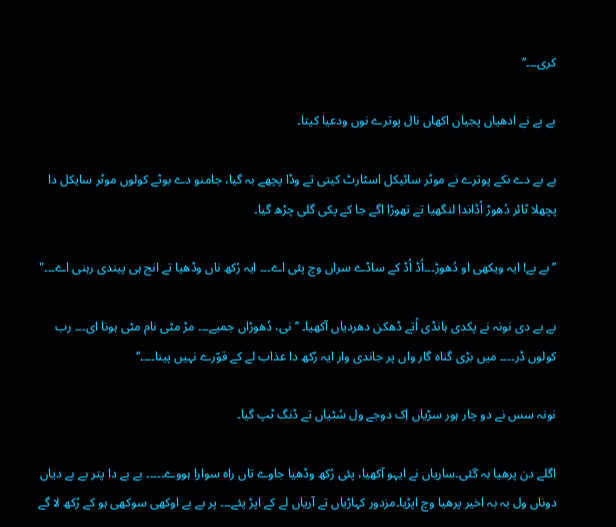کری۔۔۔‘‘

بے بے نے ادھیاں پجیاں اکھاں نال پوترے نوں ودعیا کیتا۔

بے بے دے نکے پوترے نے موٹر سائیکل اسٹارٹ کیتی تے وڈا پچھے بہ گیا، جامنو دے بوٹے کولوں موٹر سایکل دا پچھلا ٹائر دُھوڑ اُڈاندا لنگھیا تے تھوڑا اگے جا کے پکی گلی چڑھ گیا۔

’’بے بے! ایہ ویکھی او دُھوڑ۔۔۔اُڈ اُڈ کے ساڈے سراں وچ پئی اے۔۔۔ ایہ رُکھ ناں وڈھیا تے انج ہی پیندی رہنی اے۔۔۔"

بے بے دی نونہ نے پکدی ہانڈی اُتے ڈھکن دھردیاں آکھیا۔ ’’نی، دُھوڑاں جمیے۔۔۔ مڑ مٹی نام مٹی ہونا ای۔۔۔ رب کولوں ڈر۔۔۔۔ میں بڑی گناہ گار واں پر جاندی وار ایہ رُکھ دا عذاب لے کے قوّرے نہیں پینا۔۔۔۔‘‘

نونہ سس نے دو چار ہور سڑیاں اِک دوجے ول سُٹیاں تے ڈنگ ٹپ گیا۔

اگلے دن پرھیا بہ گئی۔ساریاں نے ایہو آکھیا، پئی رُکھ وڈھیا جاوے تاں راہ سوارا ہووے۔۔۔۔۔ بے بے دا پتر بے بے دیاں دوناں ول بہ بہ اخیر پرھیا وچ اپڑیا۔مزدور کہاڑیاں تے آریاں لے کے اپڑ پئے۔۔۔ پر بے بے اوکھی سوکھی ہو کے رُکھ لا گے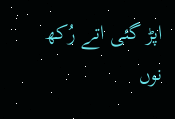اپڑ گئی اتے رُکھ نوں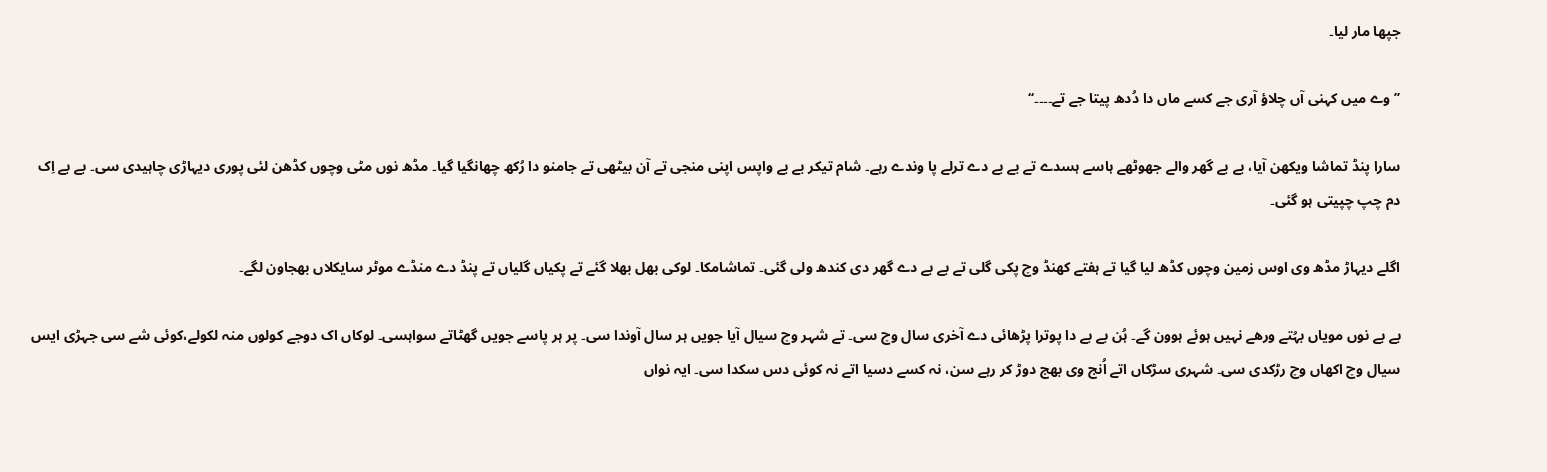جپھا مار لیا۔

’’وے میں کہنی آں چلاؤ آری جے کسے ماں دا دُدھ پیتا جے تے۔۔۔۔‘‘

سارا پنڈ تماشا ویکھن آیا، بے بے گھر والے جھوٹھے ہاسے ہسدے تے بے بے دے ترلے پا وندے رہے۔ شام تیکر بے بے واپس اپنی منجی تے آن بیٹھی تے جامنو دا رُکھ چھانگیا گیا۔ مڈھ نوں مٹی وچوں کڈھن لئی پوری دیہاڑی چاہیدی سی۔ بے بے اِک دم چپ چپیتی ہو گئی۔

اگلے دیہاڑ مڈھ وی اوس زمین وچوں کڈھ لیا گیا تے ہفتے کھنڈ وچ پکی گلی تے بے بے دے گھر دی کندھ ولی گئی۔ تماشامکا۔ لوکی بھل بھلا گئے تے پکیاں گلیاں تے پنڈ دے منڈے موٹر سایکلاں بھجاون لگے۔

بے بے نوں مویاں بہُتے ورھے نہیں ہوئے ہوون گے۔ ہُن بے بے دا پوترا پڑھائی دے آخری سال وچ سی۔ تے شہر وچ سیال آیا جویں ہر سال آوندا سی۔ پر ہر پاسے جویں گھٹاتے سواہسی۔ لوکاں اک دوجے کولوں منہ لکولے،کوئی شے سی جہڑی ایس سیال وچ اکھاں وچ رڑکدی سی۔ شہری سڑکاں اتے اُنج وی بھج دوڑ کر رہے سن، نہ کسے دسیا اتے نہ کوئی دس سکدا سی۔ ایہ نواں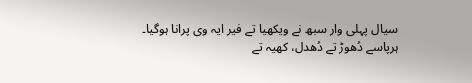سیال پہلی وار سبھ نے ویکھیا تے فیر ایہ وی پرانا ہوگیا۔ ہرپاسے دُھوڑ تے دُھدل، کھیہ تے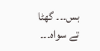بس۔۔۔ گھٹا تے سواہ۔۔۔